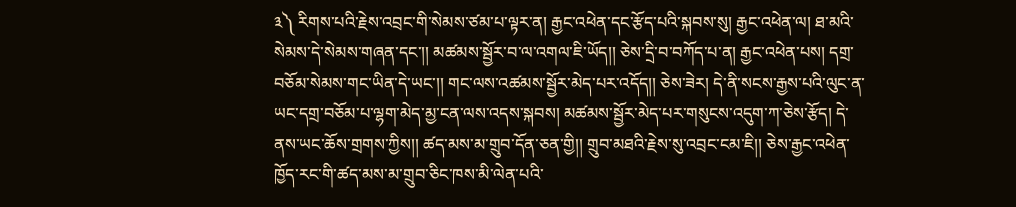༣༽ རིགས་པའི་རྗེས་འབྲང་གི་སེམས་ཙམ་པ་ལྟར་ན། རྒྱང་འཕེན་དང་རྩོད་པའི་སྐབས་སུ། རྒྱང་འཕེན་ལ། ཐ་མའི་སེམས་དེ་སེམས་གཞན་དང་།། མཚམས་སྦྱོར་བ་ལ་འགལ་ཇི་ཡོད།། ཅེས་དྲི་བ་བཀོད་པ་ན། རྒྱང་འཕེན་པས། དགྲ་བཅོམ་སེམས་གང་ཡིན་དེ་ཡང་།། གང་ལས་འཚམས་སྦྱོར་མེད་པར་འདོད།། ཅེས་ཟེར། དེ་ནི་སངས་རྒྱས་པའི་ལུང་ན་ཡང་དགྲ་བཅོམ་པ་ལྷག་མེད་མྱ་ངན་ལས་འདས་སྐབས། མཚམས་སྦྱོར་མེད་པར་གསུངས་འདུག་ཀ་ཅེས་རྩོད། དེ་ནས་ཡང་ཆོས་གྲགས་ཀྱིས།། ཚད་མས་མ་གྲུབ་དོན་ཅན་གྱི།། གྲུབ་མཐའི་རྗེས་སུ་འབྲང་ངམ་ཇི།། ཅེས་རྒྱང་འཕེན་ཁྱོད་རང་གི་ཚད་མས་མ་གྲུབ་ཅིང་ཁས་མི་ལེན་པའི་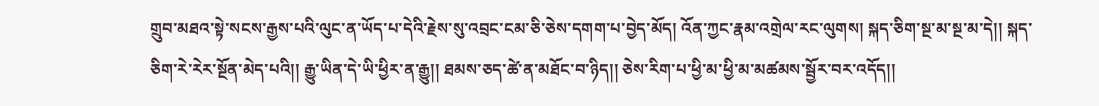གྲུབ་མཐའ་སྟེ་སངས་རྒྱས་པའི་ལུང་ན་ཡོད་པ་དེའི་རྗེས་སུ་འབྲང་ངམ་ཅི་ཅེས་དགག་པ་བྱེད་མོད། འོན་ཀྱང་རྣམ་འགྲེལ་རང་ལུགས། སྐད་ཅིག་སྔ་མ་སྔ་མ་དེ།། སྐད་ཅིག་རེ་རེར་སྔོན་མེད་པའི།། རྒྱུ་ཡིན་དེ་ཡི་ཕྱིར་ན་རྒྱུ།། ཐམས་ཅད་ཚེ་ན་མཐོང་བ་ཉིད།། ཅེས་རིག་པ་ཕྱི་མ་ཕྱི་མ་མཚམས་སྦྱོར་བར་འདོད།།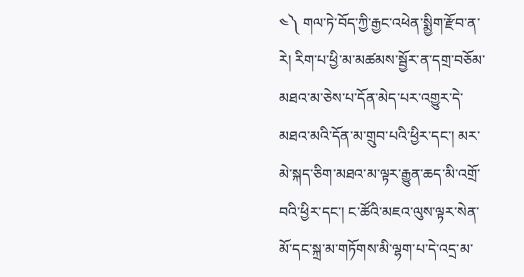༤༽ གལ་ཏེ་བོད་ཀྱི་རྒྱང་འཕེན་སྨྱིག་རྫོབ་ན་རེ། རིག་པ་ཕྱི་མ་མཚམས་སྦྱོར་ན་དགྲ་བཅོམ་མཐའ་མ་ཅེས་པ་དོན་མེད་པར་འགྱུར་དེ་མཐའ་མའི་དོན་མ་གྲུབ་པའི་ཕྱིར་དང་། མར་མེ་སྐད་ཅིག་མཐའ་མ་ལྟར་རྒྱུན་ཆད་མི་འགྲོ་བའི་ཕྱིར་དང་། ང་ཚོའི་མཇའ་ལུས་ལྟར་སེན་མོ་དང་སྐྲ་མ་གཏོགས་མི་ལྷག་པ་དེ་འདྲ་མ་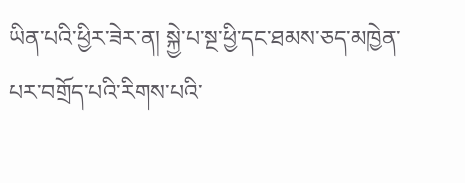ཡིན་པའི་ཕྱིར་ཟེར་ན། སྐྱེ་པ་སྔ་ཕྱི་དང་ཐམས་ཅད་མཁྱེན་པར་བགྲོད་པའི་རིགས་པའི་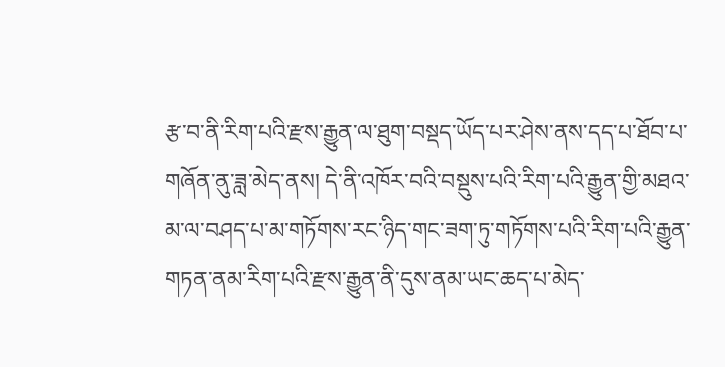རྩ་བ་ནི་རིག་པའི་རྫས་རྒྱུན་ལ་ཐུག་བསྡད་ཡོད་པར་ཤེས་ནས་དད་པ་ཐོབ་པ་གཞོན་ནུ་ཟླ་མེད་ནས། དེ་ནི་འཁོར་བའི་བསྡུས་པའི་རིག་པའི་རྒྱུན་གྱི་མཐའ་མ་ལ་བཤད་པ་མ་གཏོགས་རང་ཉིད་གང་ཟག་ཏུ་གཏོགས་པའི་རིག་པའི་རྒྱུན་གཏན་ནམ་རིག་པའི་རྫས་རྒྱུན་ནི་དུས་ནམ་ཡང་ཆད་པ་མེད་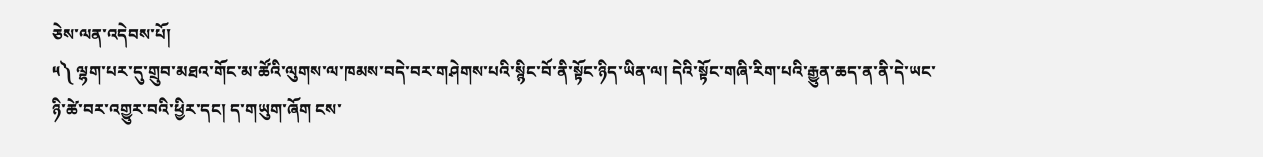ཅེས་ལན་འདེབས་པོ།
༥༽ ལྷག་པར་དུ་གྲུབ་མཐའ་གོང་མ་ཚོའི་ལུགས་ལ་ཁམས་བདེ་བར་གཤེགས་པའི་སྙིང་བོ་ནི་སྟོང་ཉིད་ཡིན་ལ། དེའི་སྟོང་གཞི་རིག་པའི་རྒྱུན་ཆད་ན་ནི་དེ་ཡང་ཉི་ཚེ་བར་འགྱུར་བའི་ཕྱིར་དང། ད་གཡུག་ཞོག ངས་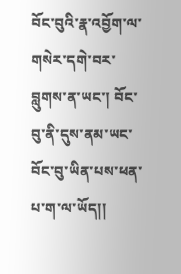བོང་བུའི་རྣ་འབྱོག་ལ་གསེར་དགེ་བར་བླུགས་ན་ཡང་། བོང་བུ་ནི་དུས་ནམ་ཡང་བོང་བུ་ཡིན་པས་ཕན་པ་ག་ལ་ཡོད།།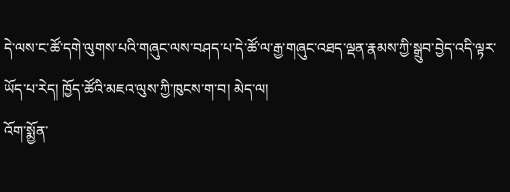དེ་ལས་ང་ཚོ་དགེ་ལུགས་པའི་གཞུང་ལས་བཤད་པ་དེ་ཚོ་ལ་རྒྱ་གཞུང་འཐད་ལྡན་རྣམས་ཀྱི་སྒྲུབ་བྱེད་འདི་ལྟར་ཡོད་པ་རེད། ཁྱོད་ཚོའི་མཇའ་ལུས་ཀྱི་ཁུངས་ག་བ། མེད་ལ།
འོག་སྨྱོན་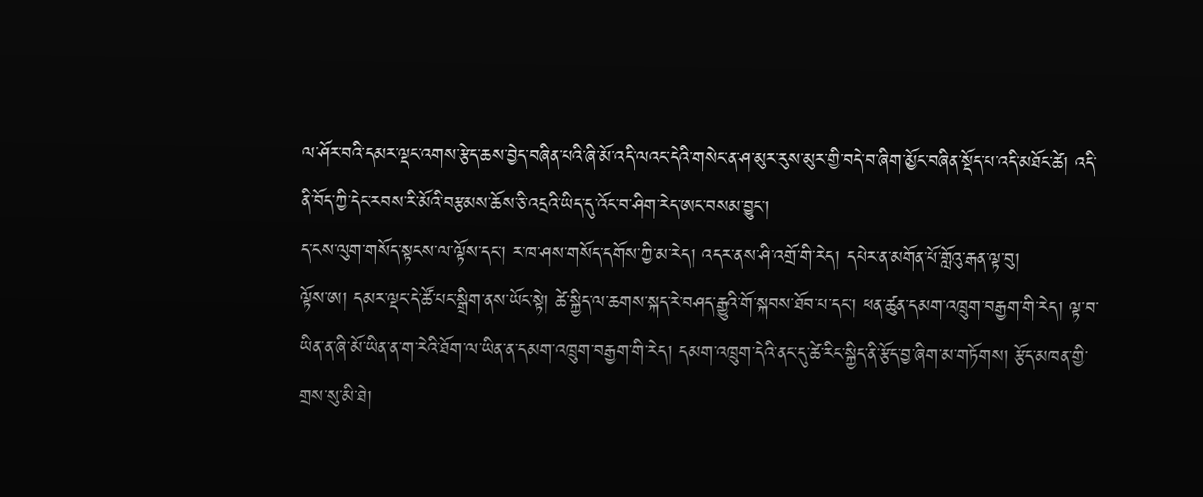ལ་ཤོར་བའི་དམར་ལྡང་འགས་རྩེད་ཆས་བྱེད་བཞིན་པའི་ཞི་མོ་འདི་ལའང་དེའི་གསེང་ན་ཤ་མུར་རུས་མུར་གྱི་བདེ་བ་ཞིག་མྱོང་བཞིན་སྡོད་པ་འདི་མཐོང་ཚེ། འདི་ནི་བོད་ཀྱི་དེང་རབས་རི་མོའི་བརྩམས་ཆོས་ཅི་འདྲའི་ཡིད་དུ་འོང་བ་ཤིག་རེད་ཨང་བསམ་བྱུང་།
ད་ངས་ལུག་གསོད་སྟངས་ལ་ལྟོས་དང་། ར་ཁ་ཤས་གསོད་དགོས་ཀྱི་མ་རེད། འདར་ནས་ཤི་འགྲོ་གི་རེད། དཔེར་ན་མགོན་པོ་གློའུ་རྒན་ལྟ་བུ།
ལྟོས་ཨ། དམར་ལྡང་དེ་ཚོ་པང་སྒྲིག་ནས་ཡོང་སྟེ། ཚེ་སྐྱིད་ལ་ཆགས་སྐད་རེ་བཤད་རྒྱུའི་གོ་སྐབས་ཐོབ་པ་དང་། ཕན་ཚུན་དམག་འཁྲུག་བརྒྱག་གི་རེད། ལྟ་བ་ཡིན་ན་ཞི་མོ་ཡིན་ན་ག་རེའི་ཐོག་ལ་ཡིན་ན་དམག་འཁྲུག་བརྒྱག་གི་རེད། དམག་འཁྲུག་དེའི་ནང་དུ་ཚེ་རིང་སྐྱིད་ནི་རྩོད་བྱ་ཞིག་མ་གཏོགས། རྩོད་མཁན་གྱི་གྲས་སུ་མི་ཐེ།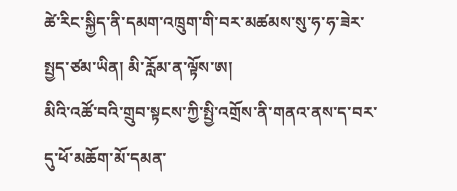ཚེ་རིང་སྐྱིད་ནི་དམག་འཁྲུག་གི་བར་མཚམས་སུ་ཧ་ཧ་ཟེར་སྤྱད་ཙམ་ཡིན། མི་རློམ་ན་ལྟོས་ཨ།
མིའི་འཚོ་བའི་གྲུབ་སྟངས་ཀྱི་སྤྱི་འགྲོས་ནི་གནའ་ནས་ད་བར་དུ་ཕོ་མཆོག་མོ་དམན་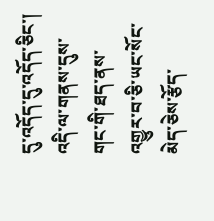དུ་འདོད་དུ་འདོད་ཅིང་།
འདི་ལ་གནས་དུས་གང་གི་ཐད་ནས་འགྱུར་བ་ཅི་ཡང་སོང་མེད་ཅེས་རྩོད་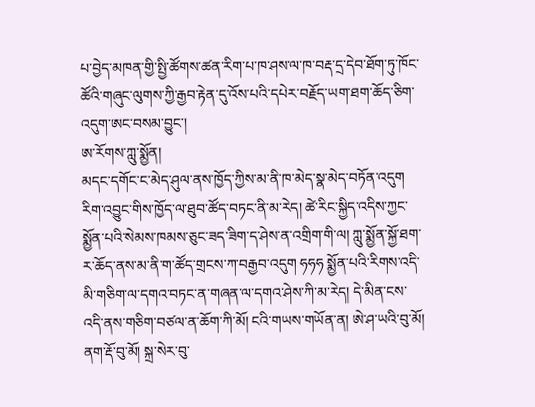པ་བྱེད་མཁན་གྱི་སྤྱི་ཚོགས་ཚན་རིག་པ་ཁ་ཤས་ལ་ཁ་བརྡ་དྲ་དེབ་ཐོག་ཏུ་ཁོང་ཚོའི་གཞུང་ལུགས་ཀྱི་རྒྱབ་རྟེན་དུ་འོས་པའི་དཔེར་བརྗོད་ཡག་ཐག་ཆོད་ཅིག་འདུག་ཨང་བསམ་བྱུང་།
ཨ་རོགས་ཀླུ་སྨྱོན།
མདང་དགོང་ང་མེད་ཤུལ་ནས་ཁྱོད་ཀྱིས་མ་ནི་ཁ་མེད་སྣ་མེད་བཏོན་འདུག རིག་འབྱུང་གིས་ཁྱོད་ལ་ཐུབ་ཚོད་བཏང་ནི་མ་རེད། ཚེ་རིང་སྐྱིད་འདིས་ཀྱང་སྨྱོན་པའི་སེམས་ཁམས་ཅུང་ཟད་ཟིག་ད་ཤེས་ན་འགྲིག་གི་ལ། ཀླུ་སྨྱོན་སྐྱོ་ཐག་ར་ཆོད་ནས་མ་ནི་ག་ཚོད་གྲངས་ཀ་བརྒྱབ་འདུག ཧཧཧ སྨྱོན་པའི་རིགས་འདི་མི་གཅིག་ལ་དགའ་བཏང་ན་གཞན་ལ་དགའ་ཤེས་ཀི་མ་རེད། དེ་མིན་ངས་འདི་ནས་གཅིག་བཙལ་ན་ཆོག་ཀི་མོ། ངའི་གཡས་གཡོན་ན། ཨེ་ཤ་ཡའི་བུ་མོ། ནག་རྡོ་བུ་མོ། སྐྲ་སེར་བུ་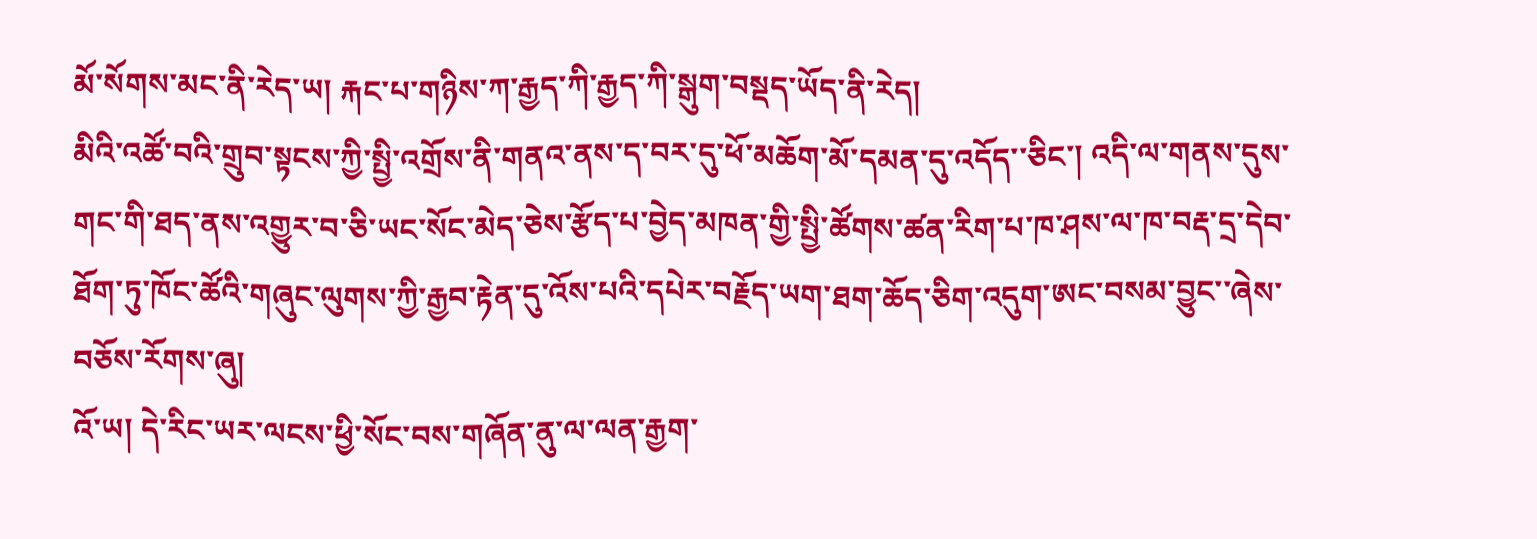མོ་སོགས་མང་ནི་རེད་ཡ། རྐང་པ་གཉིས་ཀ་རྒྱད་ཀི་རྒྱད་ཀི་སྒུག་བསྡད་ཡོད་ནི་རེད།
མིའི་འཚོ་བའི་གྲུབ་སྟངས་ཀྱི་སྤྱི་འགྲོས་ནི་གནའ་ནས་ད་བར་དུ་ཕོ་མཆོག་མོ་དམན་དུ་འདོད་་ཅིང་། འདི་ལ་གནས་དུས་གང་གི་ཐད་ནས་འགྱུར་བ་ཅི་ཡང་སོང་མེད་ཅེས་རྩོད་པ་བྱེད་མཁན་གྱི་སྤྱི་ཚོགས་ཚན་རིག་པ་ཁ་ཤས་ལ་ཁ་བརྡ་དྲ་དེབ་ཐོག་ཏུ་ཁོང་ཚོའི་གཞུང་ལུགས་ཀྱི་རྒྱབ་རྟེན་དུ་འོས་པའི་དཔེར་བརྗོད་ཡག་ཐག་ཆོད་ཅིག་འདུག་ཨང་བསམ་བྱུང་་ཞེས་བཅོས་རོགས་ཞུ།
འོ་ཡ། དེ་རིང་ཡར་ལངས་ཕྱི་སོང་བས་གཞོན་ནུ་ལ་ལན་རྒྱག་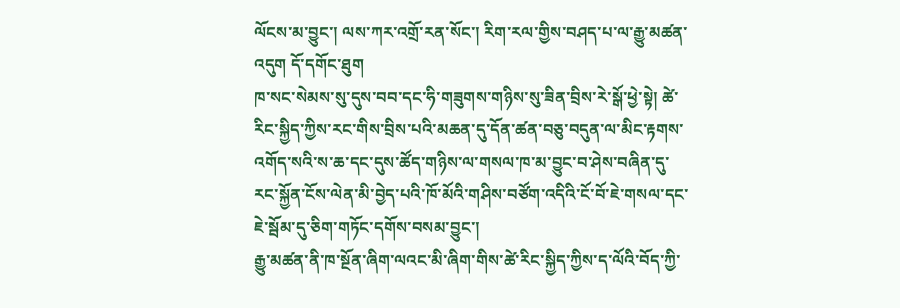ལོངས་མ་བྱུང་། ལས་ཀར་འགྲོ་རན་སོང་། རིག་རལ་གྱིས་བཤད་པ་ལ་རྒྱུ་མཚན་འདུག དོ་དགོང་ཐུག
ཁ་སང་སེམས་སུ་དུས་བབ་དང་ཧི་གཟུགས་གཉིས་སུ་ཟིན་བྲིས་རེ་སྒོ་ཕྱེ་སྟེ། ཚེ་རིང་སྐྱིད་ཀྱིས་རང་གིས་བྲིས་པའི་མཆན་དུ་དོན་ཚན་བཅུ་བདུན་ལ་མིང་རྟགས་འགོད་སའི་ས་ཆ་དང་དུས་ཚོད་གཉིས་ལ་གསལ་ཁ་མ་བྱུང་བ་ཤེས་བཞིན་དུ་རང་སྐྱོན་ངོས་ལེན་མི་བྱེད་པའི་ཁོ་མོའི་གཤིས་བཙོག་འདིའི་ངོ་བོ་ཇེ་གསལ་དང་ཇེ་སྦོམ་དུ་ཅིག་གཏོང་དགོས་བསམ་བྱུང་།
རྒྱུ་མཚན་ནི་ཁ་སྔོན་ཞིག་ལའང་མི་ཞིག་གིས་ཚེ་རིང་སྐྱིད་ཀྱིས་ད་ལོའི་བོད་ཀྱི་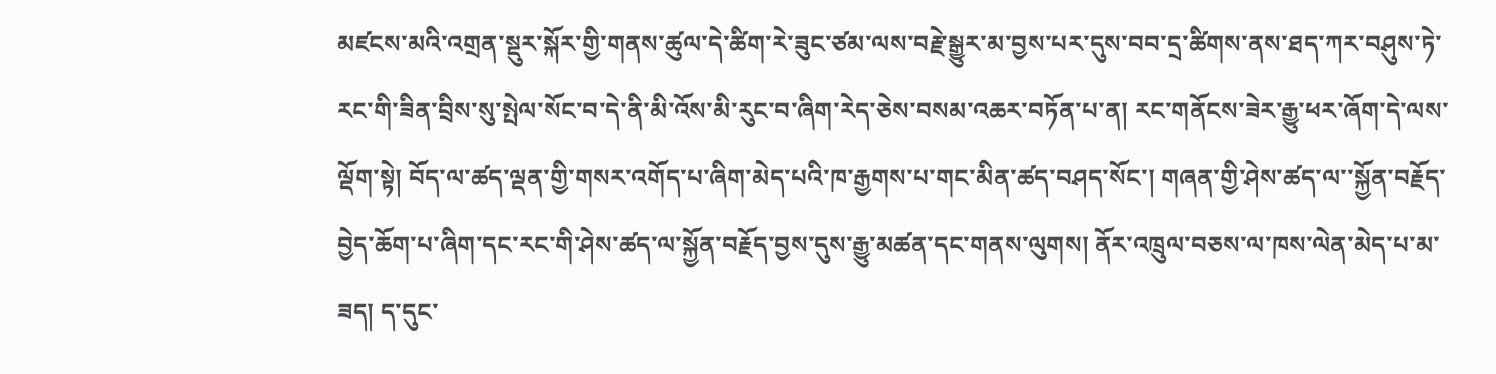མཛངས་མའི་འགྲན་སྡུར་སྐོར་གྱི་གནས་ཚུལ་དེ་ཚིག་རེ་ཟུང་ཙམ་ལས་བརྗེ་སྒྱུར་མ་བྱས་པར་དུས་བབ་དྲ་ཚིགས་ནས་ཐད་ཀར་བཤུས་ཏེ་རང་གི་ཟིན་བྲིས་སུ་སྤེལ་སོང་བ་དེ་ནི་མི་འོས་མི་རུང་བ་ཞིག་རེད་ཅེས་བསམ་འཆར་བཏོན་པ་ན། རང་གནོངས་ཟེར་རྒྱུ་ཕར་ཞོག་དེ་ལས་ལྡོག་སྟེ། བོད་ལ་ཚད་ལྡན་གྱི་གསར་འགོད་པ་ཞིག་མེད་པའི་ཁ་རྒྱགས་པ་གང་མིན་ཚད་བཤད་སོང་། གཞན་གྱི་ཤེས་ཚད་ལ་་སྐྱོན་བརྗོད་བྱེད་ཆོག་པ་ཞིག་དང་རང་གི་ཤེས་ཚད་ལ་སྐྱོན་བརྗོད་བྱས་དུས་རྒྱུ་མཚན་དང་གནས་ལུགས། ནོར་འཁྲུལ་བཅས་ལ་ཁས་ལེན་མེད་པ་མ་ཟད། ད་དུང་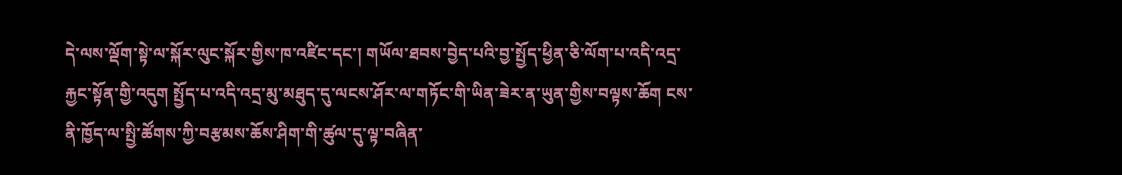དེ་ལས་ལྡོག་སྟེ་ལ་སྐོར་ལུང་སྐོར་གྱིས་ཁ་འཛིང་དང་། གཡོལ་ཐབས་བྱེད་པའི་བྱ་སྤྱོད་ཕྱིན་ཅི་ལོག་པ་འདི་འདྲ་རྐྱང་སྟོན་གྱི་འདུག སྤྱོད་པ་འདི་འདྲ་མུ་མཐུད་དུ་ལངས་ཤོར་ལ་གཏོང་གི་ཡིན་ཟེར་ན་ཡུན་གྱིས་བལྟས་ཆོག ངས་ནི་ཁྱོད་ལ་སྤྱི་ཚོགས་ཀྱི་བརྩམས་ཆོས་ཤིག་གི་ཚུལ་དུ་ལྟ་བཞིན་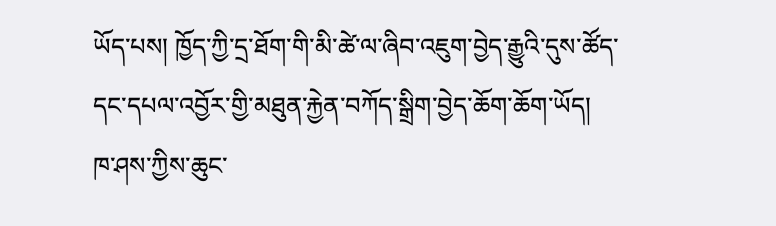ཡོད་པས། ཁྱོད་ཀྱི་དྲ་ཐོག་གི་མི་ཚེ་ལ་ཞིབ་འཇུག་བྱེད་རྒྱུའི་དུས་ཚོད་དང་དཔལ་འབྱོར་གྱི་མཐུན་རྐྱེན་བཀོད་སྒྲིག་བྱེད་ཆོག་ཆོག་ཡོད།
ཁ་ཤས་ཀྱིས་ཆུང་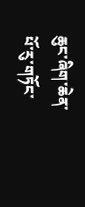ཆུང་ཞིག་ཆེན་པོ་རུ་གཏོང་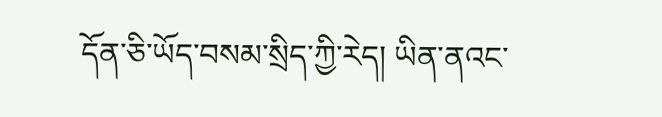དོན་ཅི་ཡོད་བསམ་སྲིད་ཀྱི་རེད། ཡིན་ནའང་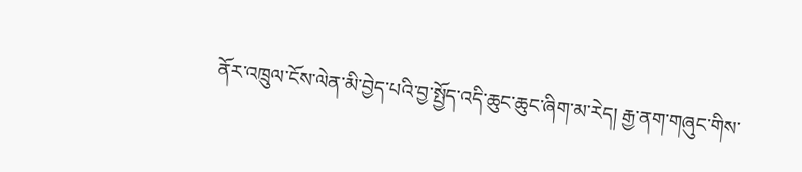ནོར་འཁྲུལ་ངོས་ལེན་མི་བྱེད་པའི་བྱ་སྤྱོད་འདི་ཆུང་ཆུང་ཞིག་མ་རེད། རྒྱ་ནག་གཞུང་གིས་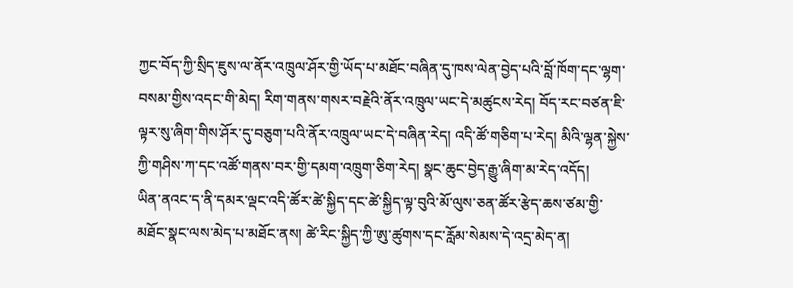ཀྱང་བོད་ཀྱི་སྲིད་ཇུས་ལ་ནོར་འཁྲུལ་ཤོར་གྱི་ཡོད་པ་མཐོང་བཞིན་དུ་ཁས་ལེན་བྱེད་པའི་བློ་ཁོག་དང་ལྷག་བསམ་གྱིས་འདང་གི་མེད། རིག་གནས་གསར་བརྗེའི་ནོར་འཁྲུལ་ཡང་དེ་མཚུངས་རེད། བོད་རང་བཙན་ཇི་ལྟར་སུ་ཞིག་གིས་ཤོར་དུ་བཅུག་པའི་ནོར་འཁྲུལ་ཡང་དེ་བཞིན་རེད། འདི་ཚོ་གཅིག་པ་རེད། མིའི་ལྷན་སྐྱེས་ཀྱི་གཤིས་ཀ་དང་འཚོ་གནས་བར་གྱི་དམག་འཁྲུག་ཅིག་རེད། སྣང་ཆུང་བྱེད་རྒྱུ་ཞིག་མ་རེད་འདོད།
ཡིན་ནའང་ད་ནི་དམར་ལྡང་འདི་ཚོར་ཚེ་སྐྱིད་དང་ཚེ་སྐྱིད་ལྟ་བུའི་མོ་ལུས་ཅན་ཚོར་རྩེད་ཆས་ཙམ་གྱི་མཐོང་སྣང་ལས་མེད་པ་མཐོང་ནས། ཚེ་རིང་སྐྱིད་ཀྱི་ཨུ་ཚུགས་དང་རློམ་སེམས་དེ་འདྲ་མེད་ན།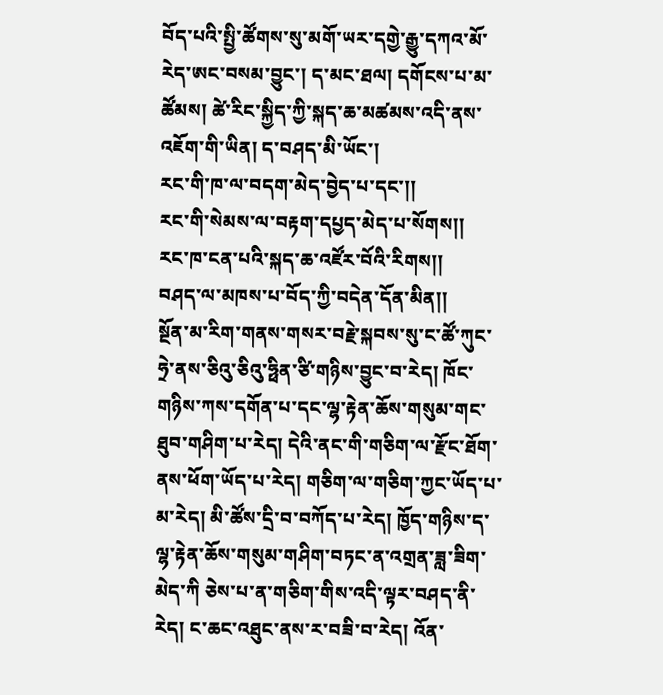བོད་པའི་སྤྱི་ཚོགས་སུ་མགོ་ཡར་དགྱེ་རྒྱུ་དཀའ་མོ་རེད་ཨང་བསམ་བྱུང་། ད་མང་ཐལ། དགོངས་པ་མ་ཚོམས། ཚེ་རིང་སྐྱིད་ཀྱི་སྐད་ཆ་མཚམས་འདི་ནས་འཇོག་གི་ཡིན། ད་བཤད་མི་ཡོང་།
རང་གི་ཁ་ལ་བདག་མེད་བྱེད་པ་དང་།།
རང་གི་སེམས་ལ་བརྟག་དཔྱད་མེད་པ་སོགས།།
རང་ཁ་ངན་པའི་སྐད་ཆ་འཛོར་བོའི་རིགས།།
བཤད་ལ་མཁས་པ་བོད་ཀྱི་བདེན་དོན་མིན།།
སྔོན་མ་རིག་གནས་གསར་བརྗེ་སྐབས་སུ་ང་ཚོ་ཀུང་ཧྲེ་ནས་ཅིའུ་ཅིའུ་ཧྥིན་ཙི་གཉིས་བྱུང་བ་རེད། ཁོང་གཉིས་ཀས་དགོན་པ་དང་ལྷ་རྟེན་ཆོས་གསུམ་གང་ཐུབ་གཤིག་པ་རེད། དེའི་ནང་གི་གཅིག་ལ་རྫོང་ཐོག་ནས་ཕོག་ཡོད་པ་རེད། གཅིག་ལ་གཅིག་ཀྱང་ཡོད་པ་མ་རེད། མི་ཚོས་དྲི་བ་བཀོད་པ་རེད། ཁྱོད་གཉིས་ད་ལྷ་རྟེན་ཆོས་གསུམ་གཤིག་བཏང་ན་འགྲན་ཟླ་ཟིག་མེད་ཀི ཅེས་པ་ན་གཅིག་གིས་འདི་ལྟར་བཤད་ནི་རེད། ང་ཆང་འཐུང་ནས་ར་བཟི་བ་རེད། འོན་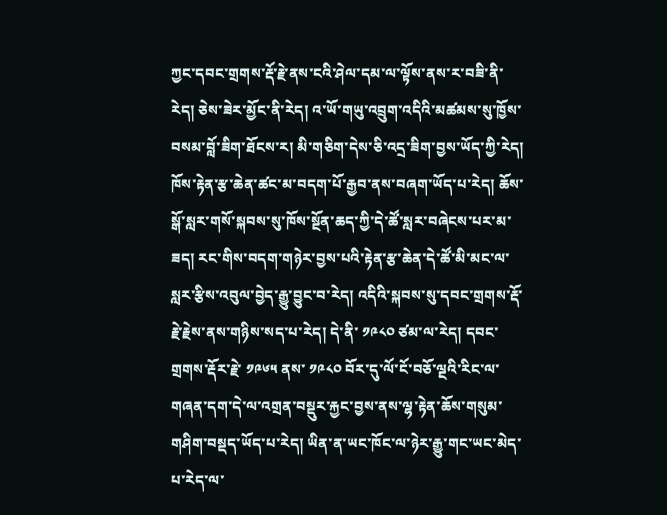ཀྱང་དབང་གྲགས་རྡོ་རྗེ་ནས་ངའི་ཤེལ་དམ་ལ་ལྟོས་ནས་ར་བཟི་ནི་རེད། ཅེས་ཟེར་མྱོང་ནི་རེད། འ་ཡོ་གཡུ་འབྲུག་འདིའི་མཚམས་སུ་ཁྱོས་བསམ་བློ་ཟིག་ཐོངས་ར། མི་གཅིག་དེས་ཅི་འདྲ་ཟིག་བྱས་ཡོད་ཀྱི་རེད། ཁོས་རྟེན་རྩ་ཆེན་ཚང་མ་བདག་པོ་རྒྱབ་ནས་བཞག་ཡོད་པ་རེད། ཆོས་སྒོ་སླར་གསོ་སྐབས་སུ་ཁོས་སྔོན་ཆད་ཀྱི་དེ་ཚོ་སླར་བཞེངས་པར་མ་ཟད། རང་གིས་བདག་གཉེར་བྱས་པའི་རྟེན་རྩ་ཆེན་དེ་ཚོ་མི་མང་ལ་སླར་རྩིས་འབུལ་བྱེད་རྒྱུ་བྱུང་བ་རེད། འདིའི་སྐབས་སུ་དབང་གྲགས་རྡོ་རྗེ་རྗེས་ནས་གཉིས་སད་པ་རེད། དེ་ནི་ ༡༩༨༠ ཙམ་ལ་རེད། དབང་གྲགས་རྡོར་རྗེ་ ༡༩༦༥ ནས་ ༡༩༨༠ བོར་དུ་ལོ་ངོ་བཅོ་ལྔའི་རིང་ལ་གཞན་དག་དེ་ལ་འགྲན་བསྡུར་རྐྱང་བྱས་ནས་ལྷ་རྟེན་ཆོས་གསུམ་གཤིག་བསྡད་ཡོད་པ་རེད། ཡིན་ན་ཡང་ཁོང་ལ་ཉེར་རྒྱུ་གང་ཡང་མེད་པ་རེད་ལ་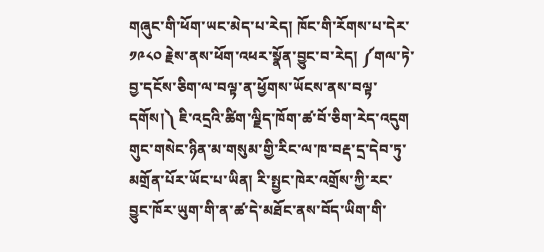གཞུང་གི་ཕོག་ཡང་མེད་པ་རེད། ཁོང་གི་རོགས་པ་དེར་༡༩༨༠ རྗེས་ནས་ཕོག་འཕར་སྣོན་བྱུང་བ་རེད། ༼གལ་ཏེ་བྱ་དངོས་ཅིག་ལ་བལྟ་ན་ཕྱོགས་ཡོངས་ནས་བལྟ་དགོས།༽ ཇི་འདྲའི་ཚིག་ལྗིད་ཁོག་ཚ་བོ་ཅིག་རེད་འདུག
གུང་གསེང་ཉིན་མ་གསུམ་གྱི་རིང་ལ་ཁ་བརྡ་དྲ་དེབ་ཏུ་མགྲོན་པོར་ཡོང་པ་ཡིན། རི་སྤྱང་ཁེར་འགྲོས་ཀྱི་རང་བྱུང་ཁོར་ཡུག་གི་ན་ཚ་དེ་མཐོང་ནས་བོད་ཡིག་གི་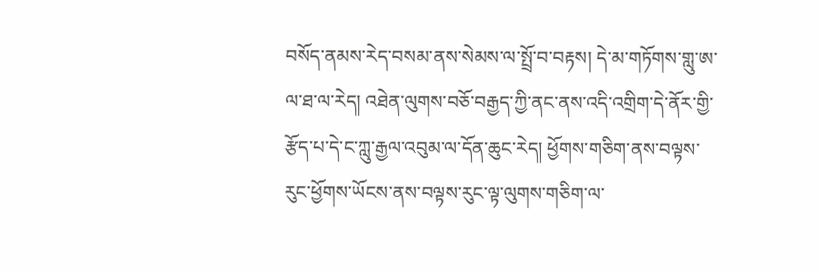བསོད་ནམས་རེད་བསམ་ནས་སེམས་ལ་སྤྲོ་བ་བརྟས། དེ་མ་གཏོགས་གླུ་ཨ་ལ་ཐ་ལ་རེད། འཐེན་ལུགས་བཅོ་བརྒྱད་ཀྱི་ནང་ནས་འདི་འགྲིག་དེ་ནོར་གྱི་རྩོད་པ་དེ་ང་ཀླུ་རྒྱལ་འབུམ་ལ་དོན་ཆུང་རེད། ཕྱོགས་གཅིག་ནས་བལྟས་རུང་ཕྱོགས་ཡོངས་ནས་བལྟས་རུང་ལྟ་ལུགས་གཅིག་ལ་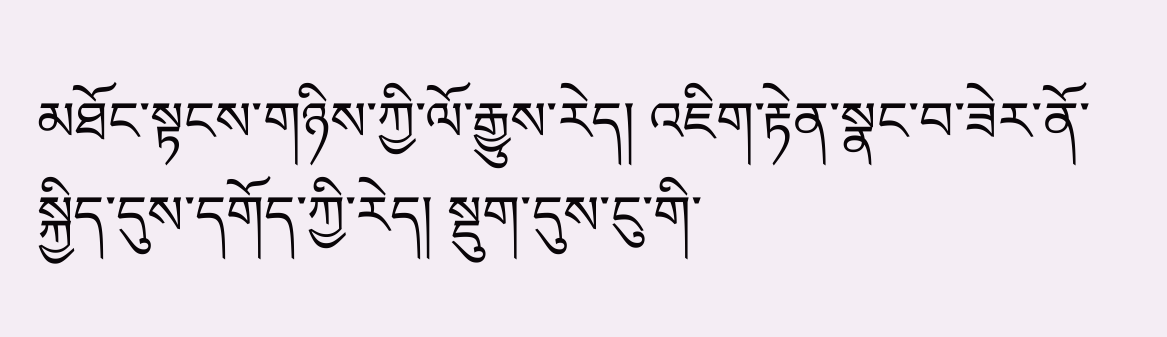མཐོང་སྟངས་གཉིས་ཀྱི་ལོ་རྒྱུས་རེད། འཇིག་རྟེན་སྣང་བ་ཟེར་ནོ་སྐྱིད་དུས་དགོད་ཀྱི་རེད། སྡུག་དུས་ངུ་གི་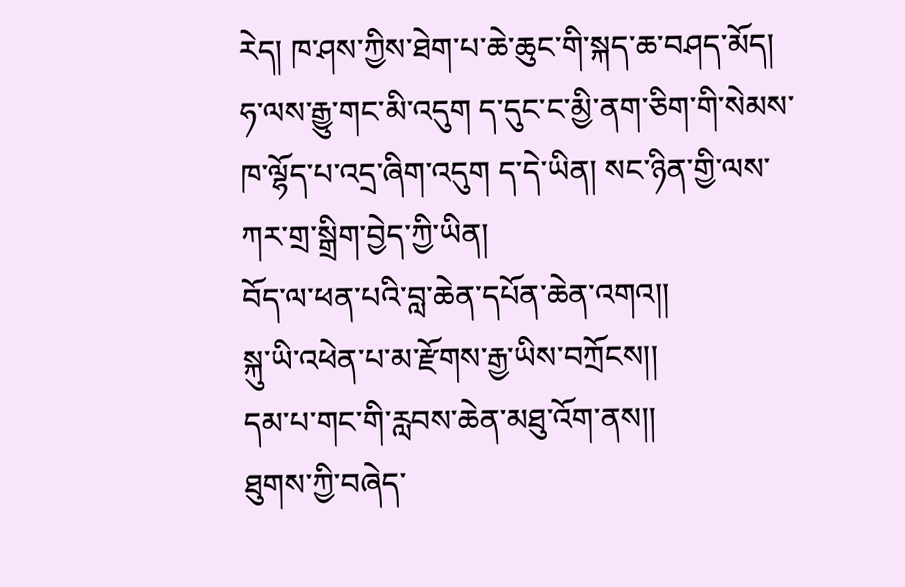རེད། ཁ་ཤས་ཀྱིས་ཐེག་པ་ཆེ་ཆུང་གི་སྐད་ཆ་བཤད་མོད། ཧ་ལས་རྒྱུ་གང་མི་འདུག ད་དུང་ང་མྱི་ནག་ཅིག་གི་སེམས་ཁ་ལྷོད་པ་འདྲ་ཞིག་འདུག ད་དེ་ཡིན། སང་ཉིན་གྱི་ལས་ཀར་གྲ་སྒྲིག་བྱེད་ཀྱི་ཡིན།
བོད་ལ་ཕན་པའི་བླ་ཆེན་དཔོན་ཆེན་འགའ།།
སྐུ་ཡི་འཕེན་པ་མ་རྫོགས་རྒྱ་ཡིས་བཀྲོངས།།
དམ་པ་གང་གི་རླབས་ཆེན་མཐུ་འོག་ནས།།
ཐུགས་ཀྱི་བཞེད་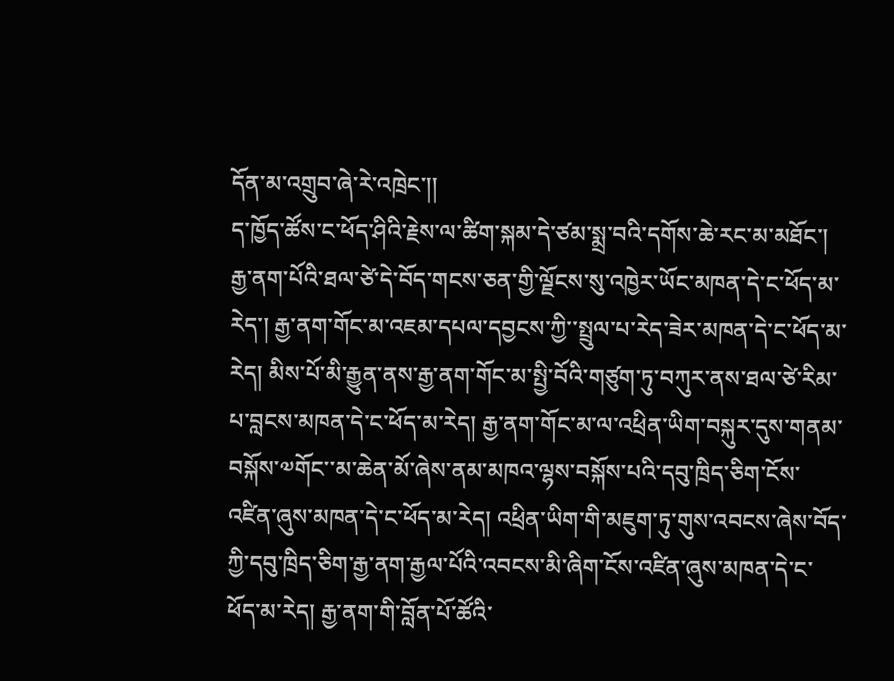དོན་མ་འགྲུབ་ཞེ་རེ་འཁྲེང་།།
ད་ཁྱོད་ཚོས་ང་ཕོད་ཤིའི་རྗེས་ལ་ཚིག་སྐམ་དེ་ཙམ་སྨྲ་བའི་དགོས་ཆེ་རང་མ་མཐོང་། རྒྱ་ནག་པོའི་ཐལ་ཙེ་དེ་བོད་གངས་ཅན་གྱི་ལྗོངས་སུ་འཁྱེར་ཡོང་མཁན་དེ་ང་ཕོད་མ་རེད་། རྒྱ་ནག་གོང་མ་འཇམ་དཔལ་དབྱངས་ཀྱི་་སྤྲུལ་པ་རེད་ཟེར་མཁན་དེ་ང་ཕོད་མ་རེད། མིས་པོ་མི་རྒྱུན་ནས་རྒྱ་ནག་གོང་མ་སྤྱི་བོའི་གཙུག་ཏུ་བཀུར་ནས་ཐལ་ཙེ་རིམ་པ་བླངས་མཁན་དེ་ང་ཕོད་མ་རེད། རྒྱ་ནག་གོང་མ་ལ་འཕྲིན་ཡིག་བསྐུར་དུས་གནམ་བསྐོས་༧གོང་་མ་ཆེན་མོ་ཞེས་ནམ་མཁའ་ལྷས་བསྐོས་པའི་དབུ་ཁྲིད་ཅིག་ངོས་འཛིན་ཞུས་མཁན་དེ་ང་ཕོད་མ་རེད། འཕྲིན་ཡིག་གི་མཇུག་ཏུ་གུས་འབངས་ཞེས་བོད་ཀྱི་དབུ་ཁྲིད་ཅིག་རྒྱ་ནག་རྒྱལ་པོའི་འབངས་མི་ཞིག་ངོས་འཛིན་ཞུས་མཁན་དེ་ང་ཕོད་མ་རེད། རྒྱ་ནག་གི་བློན་པོ་ཚོའི་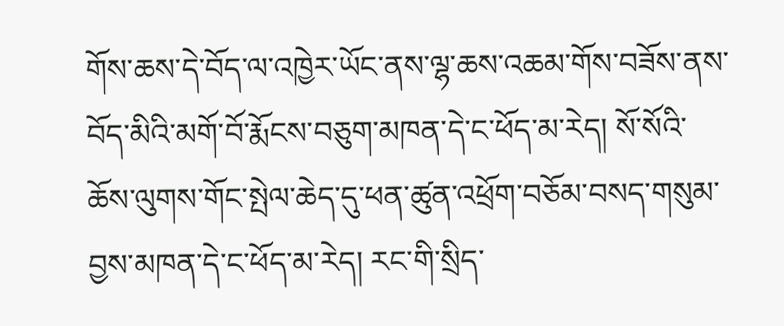གོས་ཆས་དེ་བོད་ལ་འཁྱེར་ཡོང་ནས་ལྷ་ཆས་འཆམ་གོས་བཟོས་ནས་བོད་མིའི་མགོ་བོ་རྨོངས་བཅུག་མཁན་དེ་ང་ཕོད་མ་རེད། སོ་སོའི་ཆོས་ལུགས་གོང་སྤེལ་ཆེད་དུ་ཕན་ཚུན་འཕྲོག་བཅོམ་བསད་གསུམ་བྱས་མཁན་དེ་ང་ཕོད་མ་རེད། རང་གི་སྲིད་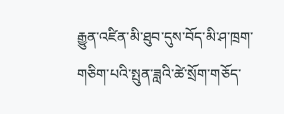རྒྱུན་འཛིན་མི་ཐུབ་དུས་བོད་མི་ཤ་ཁྲག་གཅིག་པའི་སྤུན་ཟླའི་ཚེ་སྲོག་གཅོད་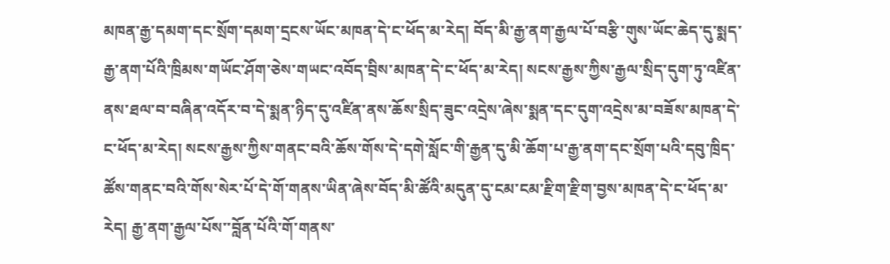མཁན་རྒྱ་དམག་དང་སྲོག་དམག་དྲངས་ཡོང་མཁན་དེ་ང་ཕོད་མ་རེད། བོད་མི་རྒྱ་ནག་རྒྱལ་པོ་བརྩི་གུས་ཡོང་ཆེད་དུ་སྨད་རྒྱ་ནག་པོའི་ཁྲིམས་གཡོང་ཤོག་ཅེས་གཡང་འབོད་བྲིས་མཁན་དེ་ང་ཕོད་མ་རེད། སངས་རྒྱས་ཀྱིས་རྒྱལ་སྲིད་དུག་ཏུ་འཛིན་ནས་ཐལ་བ་བཞིན་འདོར་བ་དེ་སྨན་ཉིད་དུ་འཛིན་ནས་ཆོས་སྲིད་ཟུང་འདྲེས་ཞེས་སྨན་དང་དུག་འདྲེས་མ་བཟོས་མཁན་དེ་ང་ཕོད་མ་རེད། སངས་རྒྱས་ཀྱིས་གནང་བའི་ཆོས་གོས་དེ་དགེ་སློང་གི་རྒྱན་དུ་མི་ཆོག་པ་རྒྱ་ནག་དང་སྲོག་པའི་དབུ་ཁྲིད་ཚོས་གནང་བའི་གོས་སེར་པོ་དེ་གོ་གནས་ཡིན་ཞེས་བོད་མི་ཚོའི་མདུན་དུ་ངམ་ངམ་རྫིག་རྫིག་བྱས་མཁན་དེ་ང་ཕོད་མ་རེད། རྒྱ་ནག་རྒྱལ་པོས་་བློན་པོའི་གོ་གནས་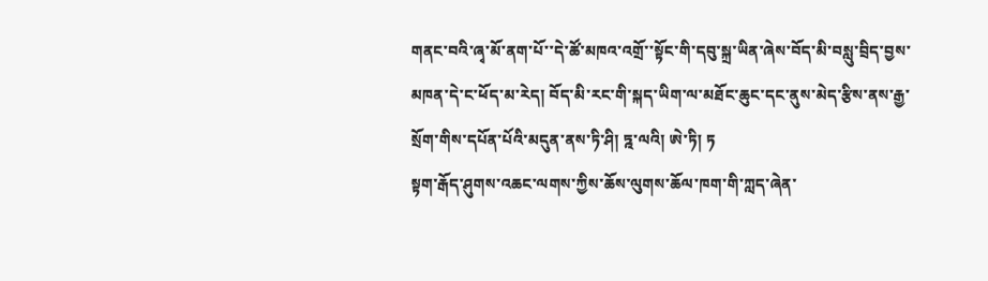གནང་བའི་ཞྭ་མོ་ནག་པོ་་དེ་ཚོ་མཁའ་འགྲོ་་སྟོང་གི་དབུ་སྐྲ་ཡིན་ཞེས་བོད་མི་བསླུ་བྲིད་བྱས་མཁན་དེ་ང་ཕོད་མ་རེད། བོད་མི་རང་གི་སྐད་ཡིག་ལ་མཐོང་ཆུང་དང་ནུས་མེད་རྩིས་ནས་རྒྱ་སྲོག་གིས་དཔོན་པོའི་མདུན་ནས་ཏི་ཤི། ཏྰ་ལའི། ཨེ་ཏི། ཏ
སྟག་རྒོད་ཤུགས་འཆང་ལགས་ཀྱིས་ཆོས་ལུགས་ཆོལ་ཁག་གི་ཀླད་ཞེན་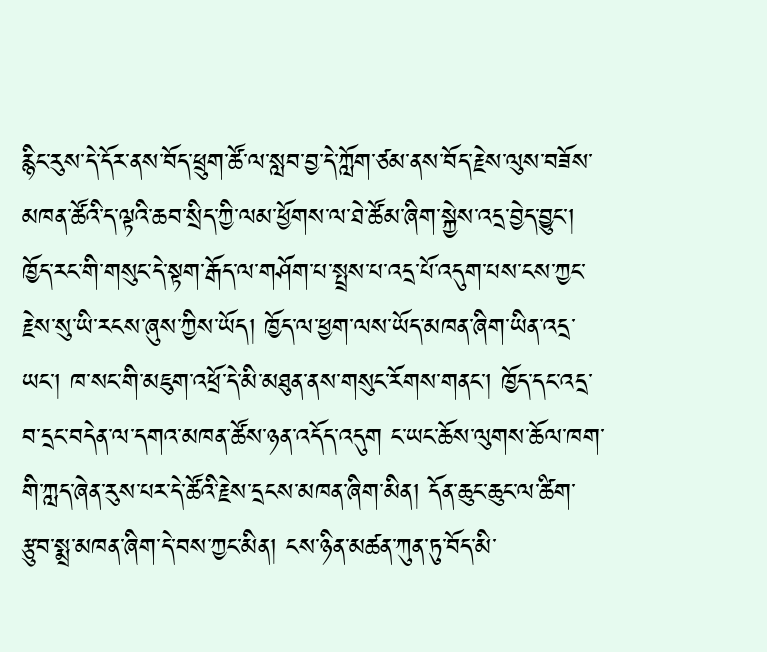རྙིང་རུས་དེ་དོར་ནས་བོད་ཕྲུག་ཚོ་ལ་སླབ་བྱ་དེ་ཀློག་ཙམ་ནས་བོད་རྗེས་ལུས་བཟོས་མཁན་ཚོའི་ད་ལྟའི་ཆབ་སྲིད་ཀྱི་ལམ་ཕྱོགས་ལ་ཐེ་ཚོམ་ཞིག་སྐྱེས་འདྲ་བྱེད་བྱུང་། ཁྱོད་རང་གི་གསུང་དེ་སྟག་རྒོད་ལ་གཤོག་པ་སྤྲས་པ་འདྲ་པོ་འདུག་པས་ངས་ཀྱང་རྗེས་སུ་ཡི་རངས་ཞུས་ཀྱིས་ཡོད། ཁྱོད་ལ་ཕྱག་ལས་ཡོད་མཁན་ཞིག་ཡིན་འདྲ་ཡང་། ཁ་སང་གི་མཇུག་འཕྲོ་དེ་མི་མཐུན་ནས་གསུང་རོགས་གནང་། ཁྱོད་དང་འདྲ་བ་དྲང་བདེན་ལ་དགའ་མཁན་ཚོས་ཉན་འདོད་འདུག ང་ཡང་ཆོས་ལུགས་ཆོལ་ཁག་གི་ཀླད་ཞེན་རུས་པར་དེ་ཚོའི་རྗེས་དྲངས་མཁན་ཞིག་མིན། དོན་ཆུང་ཆུང་ལ་ཚིག་རྩུབ་སྨྲ་མཁན་ཞིག་དེ་བས་ཀྱང་མིན། ངས་ཉིན་མཚན་ཀུན་ཏུ་བོད་མི་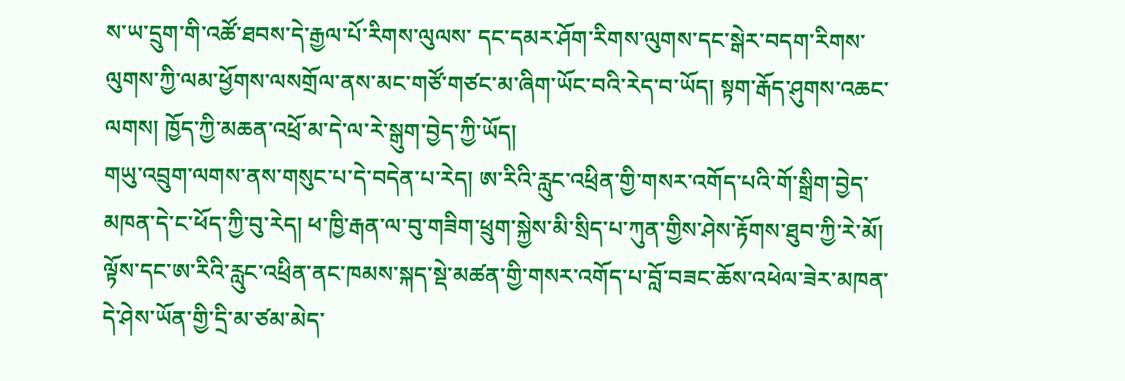ས་ཡ་དྲུག་གི་འཚོ་ཐབས་དེ་རྒྱལ་པོ་རིགས་ལུལས་ དང་དམར་ཤོག་རིགས་ལུགས་དང་སྒེར་བདག་རིགས་ལུགས་ཀྱི་ལམ་ཕྱོགས་ལསགྲོལ་ནས་མང་གཙོ་གཙང་མ་ཞིག་ཡོང་བའི་རེད་བ་ཡོད། སྟག་རྒོད་ཤུགས་འཆང་ལགས། ཁྱོད་ཀྱི་མཆན་འཕྲོ་མ་དེ་ལ་རེ་སྒུག་བྱེད་ཀྱི་ཡོད།
གཡུ་འབྲུག་ལགས་ནས་གསུང་པ་དེ་བདེན་པ་རེད། ཨ་རིའི་རླུང་འཕྲིན་གྱི་གསར་འགོད་པའི་གོ་སྒྲིག་བྱེད་མཁན་དེ་ང་ཕོད་ཀྱི་བུ་རེད། ཕ་ཁྱི་རྒན་ལ་བུ་གཟིག་ཕྲུག་སྐྱེས་མི་སྲིད་པ་ཀུན་གྱིས་ཤེས་རྟོགས་ཐུབ་ཀྱི་རེ་མོ། ལྟོས་དང་ཨ་རིའི་རླུང་འཕྲིན་ནང་ཁམས་སྐད་སྡེ་མཚན་གྱི་གསར་འགོད་པ་བློ་བཟང་ཆོས་འཕེལ་ཟེར་མཁན་དེ་ཤེས་ཡོན་གྱི་དྲི་མ་ཙམ་མེད་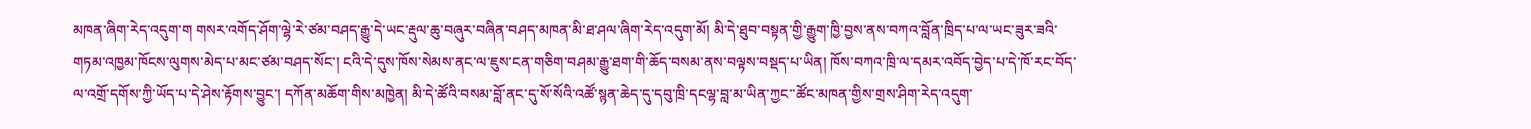མཁན་ཞིག་རེད་འདུག་ག གསར་འགོད་ཤོག་ལྷེ་རེ་ཙམ་བཤད་རྒྱུ་དེ་ཡང་རྡུལ་ཆུ་བཞུར་བཞིན་བཤད་མཁན་མི་ཐ་ཤལ་ཞིག་རེད་འདུག་མོ། མི་དེ་ཐུབ་བསྟན་གྱི་རྒྱུག་ཁྱི་བྱས་ནས་བཀའ་བློན་ཁྲིད་པ་ལ་ཡང་ཟུར་ཟའི་གཏམ་འཁྱམ་ཁོངས་ལུགས་མེད་པ་མང་ཙམ་བཤད་སོང་། ངའི་དེ་དུས་ཁོས་སེམས་ནང་ལ་ཇུས་ངན་གཅིག་བཤམ་རྒྱུ་ཐག་གི་ཆོད་བསམ་ནས་བལྟས་བསྡད་པ་ཡིན། ཁོས་བཀའ་ཁྲི་ལ་དམར་འབོད་བྱེད་པ་དེ་ཁོ་རང་བོད་ལ་འགྲོ་དགོས་ཀྱི་ཡོད་པ་དེ་ཤེས་རྟོགས་བྱུང་། དཀོན་མཆོག་གིས་མཁྱེན། མི་དེ་ཚོའི་བསམ་བློ་ནང་དུ་སོ་སོའི་འཚོ་སྙན་ཆེད་དུ་དབུ་ཁྲི་དངལྷ་བླ་མ་ཡིན་ཀྱང་་ཚོང་མཁན་གྱིས་གྲས་ཤིག་རེད་འདུག་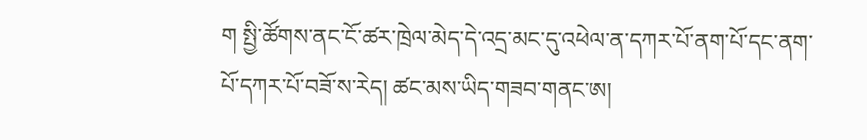ག སྤྱི་ཚོགས་ནང་ངོ་ཚར་ཁྲེལ་མེད་དེ་འདྲ་མང་དུ་འཕེལ་ན་དཀར་པོ་ནག་པོ་དང་ནག་པོ་དཀར་པོ་བཟོ་ས་རེད། ཚང་མས་ཡིད་གཟབ་གནང་ཨ།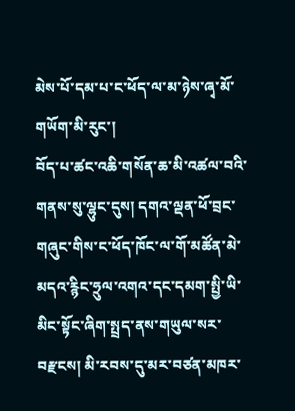མེས་པོ་དམ་པ་ང་ཕོད་ལ་མ་ཉེས་ཞྭ་མོ་གཡོག་མི་རུང་།
བོད་པ་ཚང་འཆི་གསོན་ཆ་མི་འཚལ་བའི་གནས་སུ་ལྷུང་དུས། དགའ་ལྡན་ཕོ་བྲང་གཞུང་གིས་ང་ཕོད་ཁོང་ལ་གོ་མཚོན་མེ་མདའ་རྙིང་ཧྲུལ་འགའ་དང་དམག་སྤྱི་ཡི་མིང་སྟོང་ཞིག་སྤྲད་ནས་གཡུལ་སར་བརྫངས། མི་རབས་དུ་མར་བཙན་མཁར་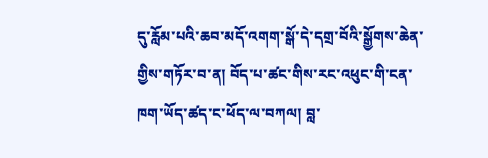དུ་རློམ་པའི་ཆབ་མདོ་འགག་སྒོ་དེ་དགྲ་བོའི་སྒྱོགས་ཆེན་གྱིས་གཏོར་བ་ན། བོད་པ་ཚང་གིས་རང་འཕུང་གི་ངན་ཁག་ཡོད་ཚད་ང་ཕོད་ལ་བཀལ། བླ་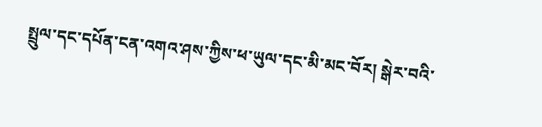སྤྲུལ་དང་དཔོན་ངན་འགའ་ཤས་ཀྱིས་ཕ་ཡུལ་དང་མི་མང་བོར། སྒེར་བའི་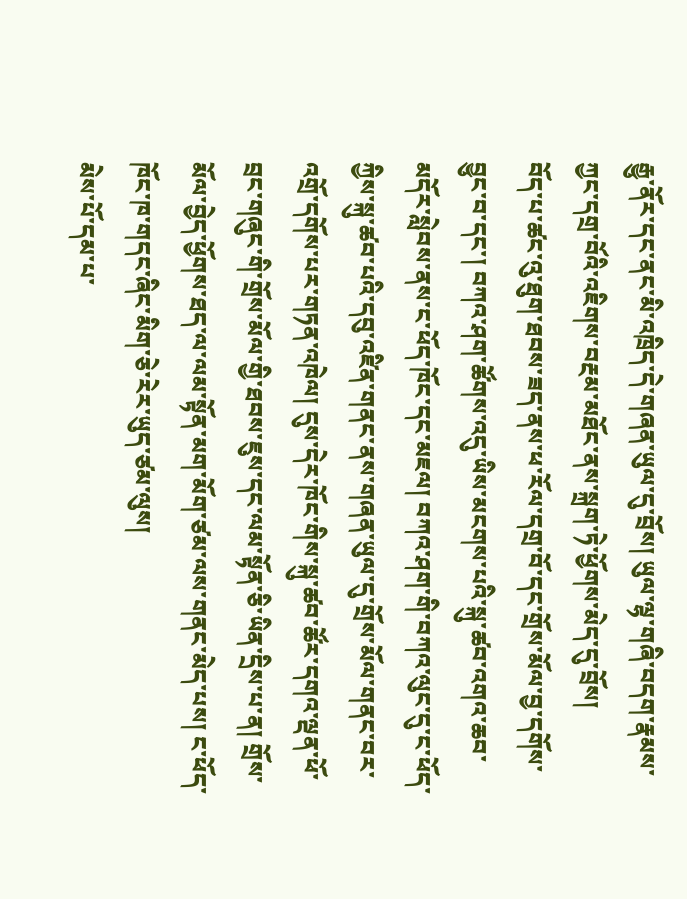རྒྱུ་ནོར་དང་ནང་མི་འཁྲིད་དེ་གཞན་ཡུལ་དུ་བྲོས། ཡུལ་ལྷ་གཞི་བདག་རྣམས་ཀྱང་དགྲ་བོའི་འཇིགས་བརྔམ་མཐོང་ནས་སྐྲག་ཏེ་ཕྱོགས་མེད་དུ་བྲོས།
བོད་པ་ཚང་འུ་ཐུག་ཐབས་ཟད་ནས་ཕ་རོལ་དགྲ་བོ་དང་གྲོས་མོལ་བྱ་དགོས་བྱུང་བ་དང་། བཀའ་ཤག་ཚོགས་འདུ་ཡིས་མངགས་པའི་སྐུ་ཚབ་འགའ་ཆབ་མདོར་སླེབས་ནས་ང་ཕོད་ཁོང་དང་མཇལ། བཀའ་ཤག་གི་བཀའ་ལུང་དུ་ང་ཕོད་ཀྱིས་སྐུ་ཚབ་པའི་དབུ་འཛིན་གནང་ནས་གཞན་ཡུལ་དུ་གྲོས་མོལ་གནང་བར་འགྲོ་དགོས་པར་གཏན་འཁེལ། དུས་དེར་ཁོང་གིས་སྐུ་ཚབ་ཚོར་དགའ་ལྡན་ཕོ་བྲང་གཞུང་གི་གྲོས་མོལ་གྱི་ཐབས་ཇུས་དང་ལམ་སྟོན་ཅི་ཡིན་དྲིས་པ་ན། གྲོས་མོལ་བྱེད་ཕྱོགས་ཐད་ལ་ལམ་སྟོན་མག་མོག་ཙམ་ལས་གནང་མེད་པས། ང་ཕོད་ཁོང་ཁ་གདང་ཞིང་མིག་ཅེ་རེར་ཡུད་ཙམ་ལུས།
མེས་པོ་དམ་པ་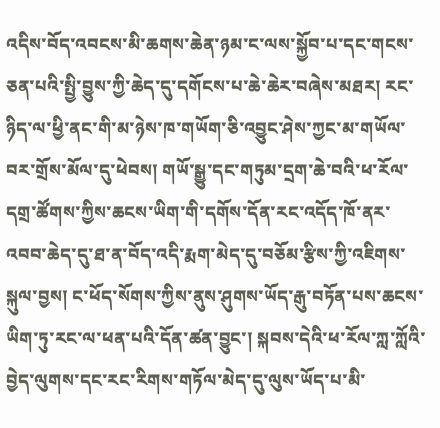འདིས་བོད་འབངས་མི་ཆགས་ཆེན་ཉམ་ང་ལས་སྐྱོབ་པ་དང་གངས་ཅན་པའི་སྤྱི་བྱུས་ཀྱི་ཆེད་དུ་དགོངས་པ་ཆེ་ཆེར་བཞེས་མཐར། རང་ཉིད་ལ་ཕྱི་ནང་གི་མ་ཉེས་ཁ་གཡོག་ཅི་འབྱུང་ཤེས་ཀྱང་མ་གཡོལ་བར་གྲོས་མོལ་དུ་ཕེབས། གཡོ་སྒྱུ་དང་གཏུམ་དྲག་ཆེ་བའི་ཕ་རོལ་དགྲ་ཚོགས་ཀྱིས་ཆངས་ཡིག་གི་དགོས་དོན་རང་འདོད་ཁོ་ནར་འབབ་ཆེད་དུ་ཐ་ན་བོད་འདི་རྨག་མེད་དུ་བཅོམ་རྩིས་ཀྱི་འཇིགས་སྐུལ་བྱས། ང་ཕོད་སོགས་ཀྱིས་ནུས་ཤུགས་ཡོད་རྒུ་བཏོན་པས་ཆངས་ཡིག་ཏུ་རང་ལ་ཕན་པའི་དོན་ཚན་བྱུང་། སྐབས་དེའི་ཕ་རོལ་ཀླ་ཀློའི་བྱེད་ལུགས་དང་རང་རིགས་གཏོལ་མེད་དུ་ལུས་ཡོད་པ་མི་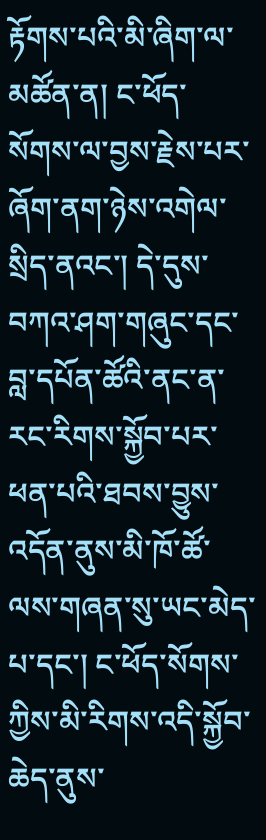རྟོགས་པའི་མི་ཞིག་ལ་མཚོན་ན། ང་ཕོད་སོགས་ལ་བྱས་རྗེས་པར་ཞོག་ནག་ཉེས་འགེལ་སྲིད་ནའང་། དེ་དུས་བཀའ་ཤག་གཞུང་དང་བླ་དཔོན་ཚོའི་ནང་ན་རང་རིགས་སྐྱོབ་པར་ཕན་པའི་ཐབས་བྱུས་འདོན་ནུས་མི་ཁོ་ཚོ་ལས་གཞན་སུ་ཡང་མེད་པ་དང་། ང་ཕོད་སོགས་ཀྱིས་མི་རིགས་འདི་སྐྱོབ་ཆེད་ནུས་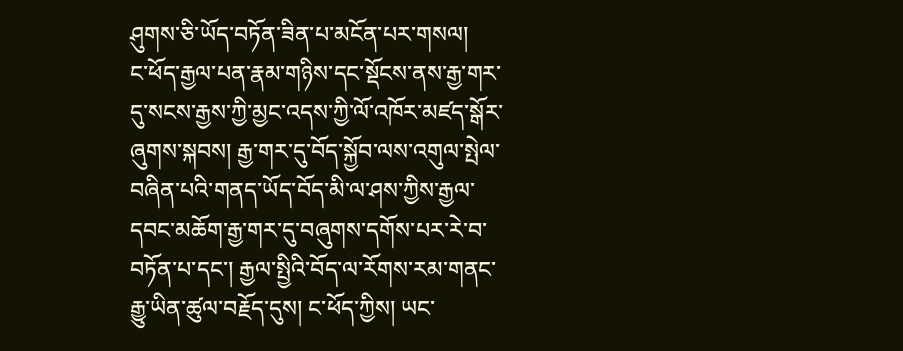ཤུགས་ཅི་ཡོད་བཏོན་ཟིན་པ་མངོན་པར་གསལ།
ང་ཕོད་རྒྱལ་པན་རྣམ་གཉིས་དང་སྡོངས་ནས་རྒྱ་གར་དུ་སངས་རྒྱས་ཀྱི་མྱང་འདས་ཀྱི་ལོ་འཁོར་མཛད་སྒོར་ཞུགས་སྐབས། རྒྱ་གར་དུ་བོད་སྐྱོབ་ལས་འགུལ་སྤེལ་བཞིན་པའི་གནད་ཡོད་བོད་མི་ལ་ཤས་ཀྱིས་རྒྱལ་དབང་མཆོག་རྒྱ་གར་དུ་བཞུགས་དགོས་པར་རེ་བ་བཏོན་པ་དང་། རྒྱལ་སྤྱིའི་བོད་ལ་རོགས་རམ་གནང་རྒྱུ་ཡིན་ཚུལ་བརྗོད་དུས། ང་ཕོད་ཀྱིས། ཡང་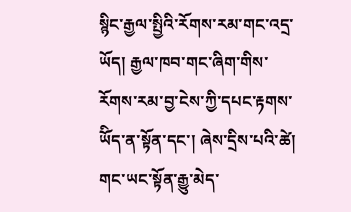སྙིང་རྒྱལ་སྤྱིའི་རོགས་རམ་གང་འདྲ་ཡོད། རྒྱལ་ཁབ་གང་ཞིག་གིས་རོགས་རམ་བྱ་ངེས་ཀྱི་དཔང་རྟགས་ཡོིད་ན་སྟོན་དང་། ཞེས་དྲིས་པའི་ཚེ། གང་ཡང་སྟོན་རྒྱུ་མེད་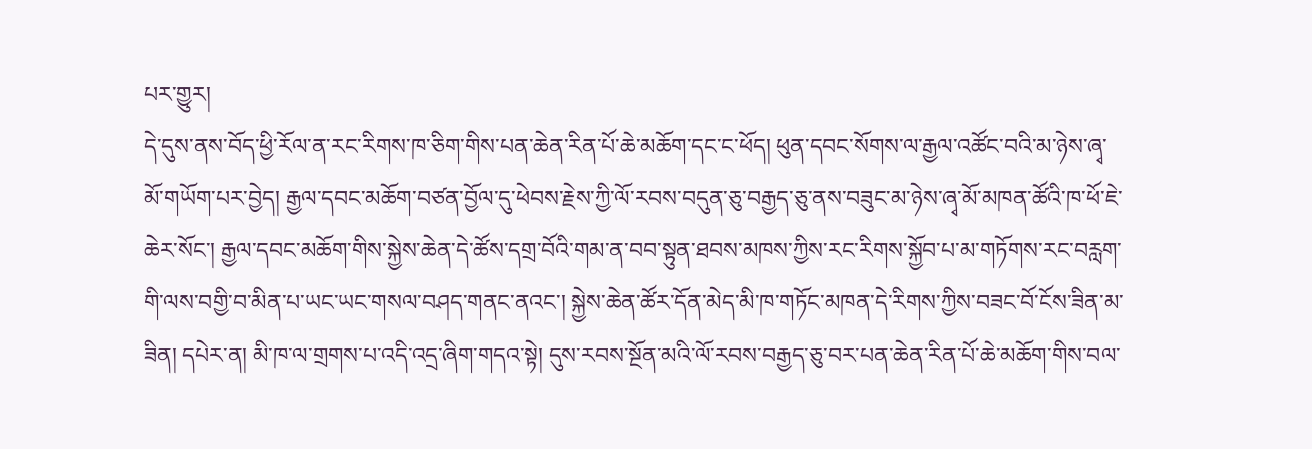པར་གྱུར།
དེ་དུས་ནས་བོད་ཕྱི་རོལ་ན་རང་རིགས་ཁ་ཅིག་གིས་པན་ཆེན་རིན་པོ་ཆེ་མཆོག་དང་ང་ཕོད། ཕུན་དབང་སོགས་ལ་རྒྱལ་འཚོང་བའི་མ་ཉེས་ཞྭ་མོ་གཡོག་པར་བྱེད། རྒྱལ་དབང་མཆོག་བཙན་བྱོལ་དུ་ཕེབས་རྗེས་ཀྱི་ལོ་རབས་བདུན་ཅུ་བརྒྱད་ཅུ་ནས་བཟུང་མ་ཉེས་ཞྭ་མོ་མཁན་ཚོའི་ཁ་ཕོ་ཇེ་ཆེར་སོང་། རྒྱལ་དབང་མཆོག་གིས་སྐྱེས་ཆེན་དེ་ཚོས་དགྲ་བོའི་གམ་ན་བབ་སྟུན་ཐབས་མཁས་ཀྱིས་རང་རིགས་སྐྱོབ་པ་མ་གཏོགས་རང་བརླག་གི་ལས་བགྱི་བ་མིན་པ་ཡང་ཡང་གསལ་བཤད་གནང་ནའང་། སྐྱེས་ཆེན་ཚོར་དོན་མེད་མི་ཁ་གཏོང་མཁན་དེ་རིགས་ཀྱིས་བཟང་བོ་ངོས་ཟིན་མ་ཟིན། དཔེར་ན། མི་ཁ་ལ་གྲགས་པ་འདི་འདྲ་ཞིག་གདའ་སྟེ། དུས་རབས་སྔོན་མའི་ལོ་རབས་བརྒྱད་ཅུ་བར་པན་ཆེན་རིན་པོ་ཆེ་མཆོག་གིས་བལ་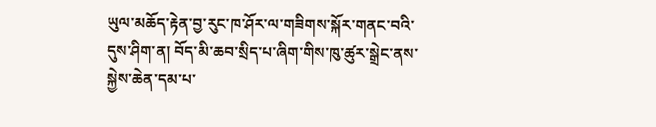ཡུལ་མཆོད་རྟེན་བྱ་རུང་ཁ་ཤོར་ལ་གཟིགས་སྐོར་གནང་བའི་དུས་ཤིག་ན། བོད་མི་ཆབ་སྲིད་པ་ཞིག་གིས་ཁུ་ཚུར་སྒྲེང་ནས་སྐྱེས་ཆེན་དམ་པ་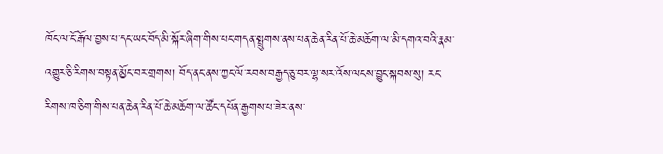ཁོང་ལ་ངོ་རྒོལ་བྱས་པ་དང་ཡང་བོད་མི་སྐོར་ཞིག་གིས་པང་གདན་སྤྲུགས་ནས་པན་ཆེན་རིན་པོ་ཆེ་མཆོག་ལ་མི་དགའ་བའི་རྣམ་འགྱུར་ཅི་རིགས་བསྟན་མྱོང་བར་གྲགས། བོད་ནང་ནས་ཀྱང་ལོ་རབས་བརྒྱད་ཅུ་བར་ལྷ་སར་འོས་ལངས་བྱུང་སྐབས་སུ། རང་རིགས་ཁ་ཅིག་གིས་པན་ཆེན་རིན་པོ་ཆེ་མཆོག་ལ་ཚོང་དཔོན་རྒྱགས་པ་ཟེར་ནས་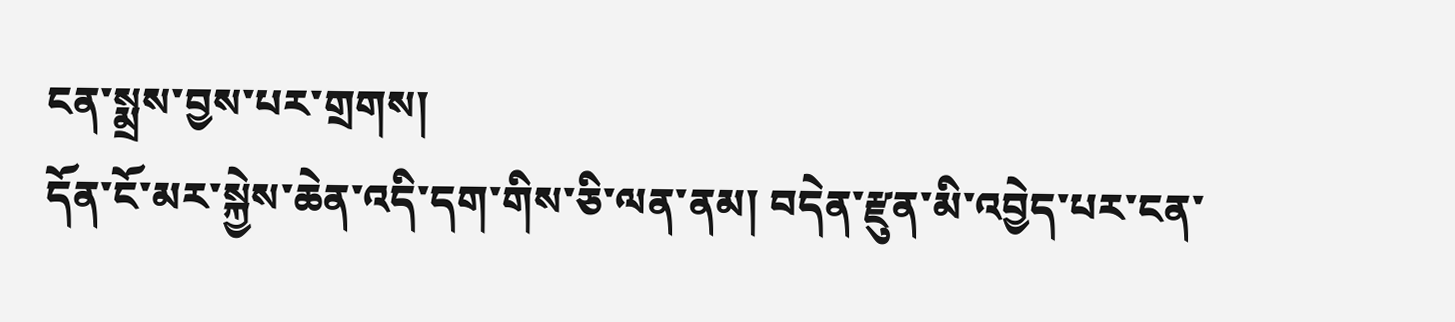ངན་སྨྲས་བྱས་པར་གྲགས།
དོན་ངོ་མར་སྐྱེས་ཆེན་འདི་དག་གིས་ཅི་ལན་ནམ། བདེན་རྫུན་མི་འབྱེད་པར་ངན་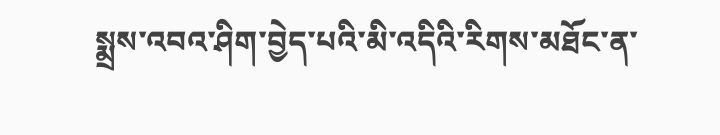སྨྲས་འབའ་ཤིག་བྱེད་པའི་མི་འདིའི་རིགས་མཐོང་ན་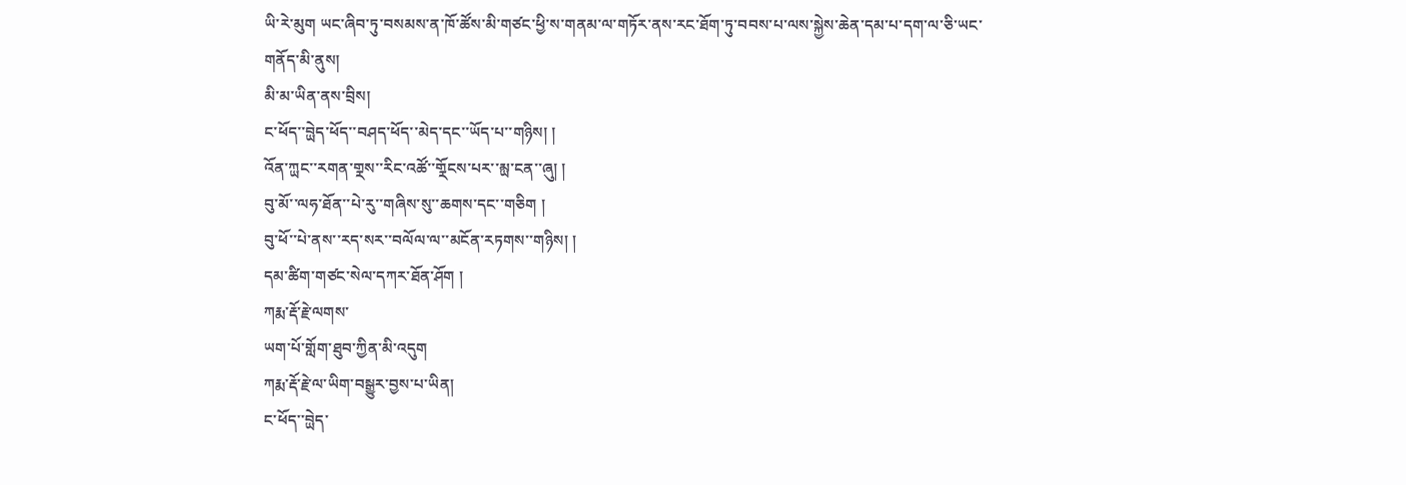ཡི་རེ་མུག ཡང་ཞིབ་ཏུ་བསམས་ན་ཁོ་ཚོས་མི་གཙང་ཕྱི་ས་གནམ་ལ་གཏོར་ནས་རང་ཐོག་ཏུ་བབས་པ་ལས་སྐྱེས་ཆེན་དམ་པ་དག་ལ་ཅི་ཡང་གནོད་མི་ནུས།
མི་མ་ཡིན་ནས་བྲིས།
ང་ཕོད་་བྻེད་ཕོད་་བཤད་ཕོད་་མེད་དང་་ཡོད་པ་་གཉིས། །
འོན་ཀྻང་་རགན་གྼས་་རིང་འཚོ་་གྼོངས་པར་་མྻ་ངན་་ཞུ། །
བུ་མོ་་ལཧ་ཐོན་་པེ་རུ་་གཞིས་སུ་་ཆགས་དང་་གཅིག །
བུ་ཕོ་་པེ་ནས་་རད་སར་་བལོལ་ལ་་མངོན་རཏགས་་གཉིས། །
དམ་ཚིག་གཙང་སེལ་དཀར་ཐོན་ཤོག །
ཀརྨ་རྡོ་རྗེ་ལགས་
ཡག་པོ་གློག་ཐུབ་ཀྱིན་མི་འདུག
ཀརྨ་རྡོ་རྗེ་ལ་ཡིག་བསྒྱུར་བྱས་པ་ཡིན།
ང་ཕོད་་བྻེད་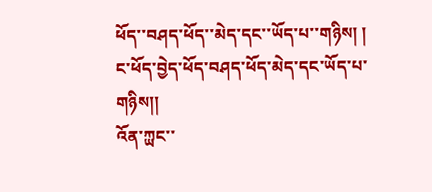ཕོད་་བཤད་ཕོད་་མེད་དང་་ཡོད་པ་་གཉིས། །
ང་ཕོད་བྱེད་ཕོད་བཤད་ཕོད་མེད་དང་ཡོད་པ་གཉིས།།
འོན་ཀྻང་་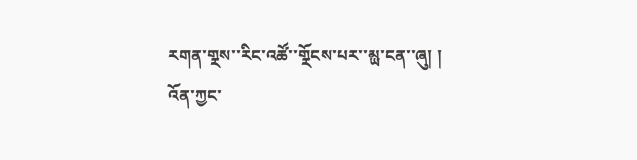རགན་གྼས་་རིང་འཚོ་་གྼོངས་པར་་མྻ་ངན་་ཞུ། །
འོན་ཀྱང་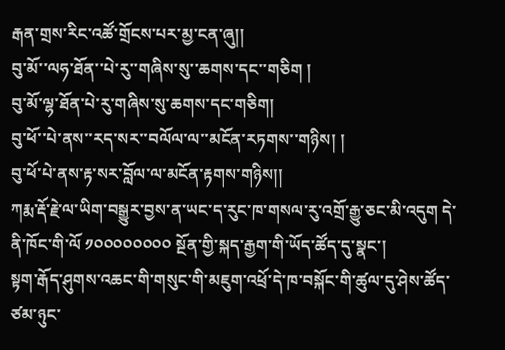རྒན་གྲས་རིང་འཚོ་གྲོངས་པར་མྱ་ངན་ཞུ།།
བུ་མོ་་ལཧ་ཐོན་་པེ་རུ་་གཞིས་སུ་་ཆགས་དང་་གཅིག །
བུ་མོ་ལྷ་ཐོན་པེ་རུ་གཞིས་སུ་ཆགས་དང་གཅིག།
བུ་ཕོ་་པེ་ནས་་རད་སར་་བལོལ་ལ་་མངོན་རཏགས་་གཉིས། །
བུ་ཕོ་པེ་ནས་རྟ་སར་བློལ་ལ་མངོན་རྟགས་གཉིས།།
ཀརྨ་རྡོ་རྗེ་ལ་ཡིག་བསྒྱུར་བྱས་ན་ཡང་ད་རུང་ཁ་གསལ་རུ་འགྲོ་རྒྱུ་ཅང་མི་འདུག དེ་ནི་ཁོང་གི་ལོ ༡༠༠༠༠༠༠༠༠ སྔོན་གྱི་སྐད་རྒྱག་གི་ཡོད་ཚོད་དུ་སྣང་།
སྟག་རྒོད་ཤུགས་འཆང་གི་གསུང་གི་མཇུག་འཕྲོ་དེ་ཁ་བསྐོང་གི་ཚུལ་དུ་ཤེས་ཚོད་ཙམ་ཉུང་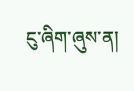ངུ་ཞིག་ཞུས་ན།